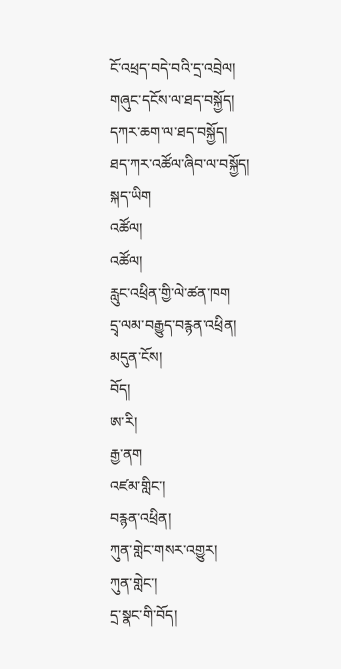ངོ་འཕྲད་བདེ་བའི་དྲ་འབྲེལ།
གཞུང་དངོས་ལ་ཐད་བསྐྱོད།
དཀར་ཆག་ལ་ཐད་བསྐྱོད།
ཐད་ཀར་འཚོལ་ཞིབ་ལ་བསྐྱོད།
སྐད་ཡིག
འཚོལ།
འཚོལ།
རླུང་འཕྲིན་གྱི་ལེ་ཚན་ཁག
དྲྭ་ལམ་བརྒྱུད་བརྙན་འཕྲིན།
མདུན་ངོས།
བོད།
ཨ་རི།
རྒྱ་ནག
འཛམ་གླིང་།
བརྙན་འཕྲིན།
ཀུན་གླེང་གསར་འགྱུར།
ཀུན་གླེང་།
དྲ་སྣང་གི་བོད།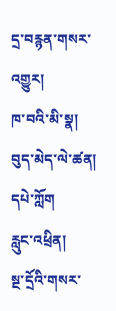དྲ་བརྙན་གསར་འགྱུར།
ཁ་བའི་མི་སྣ།
བུད་མེད་ལེ་ཚན།
དཔེ་ཀློག
རླུང་འཕྲིན།
སྔ་དྲོའི་གསར་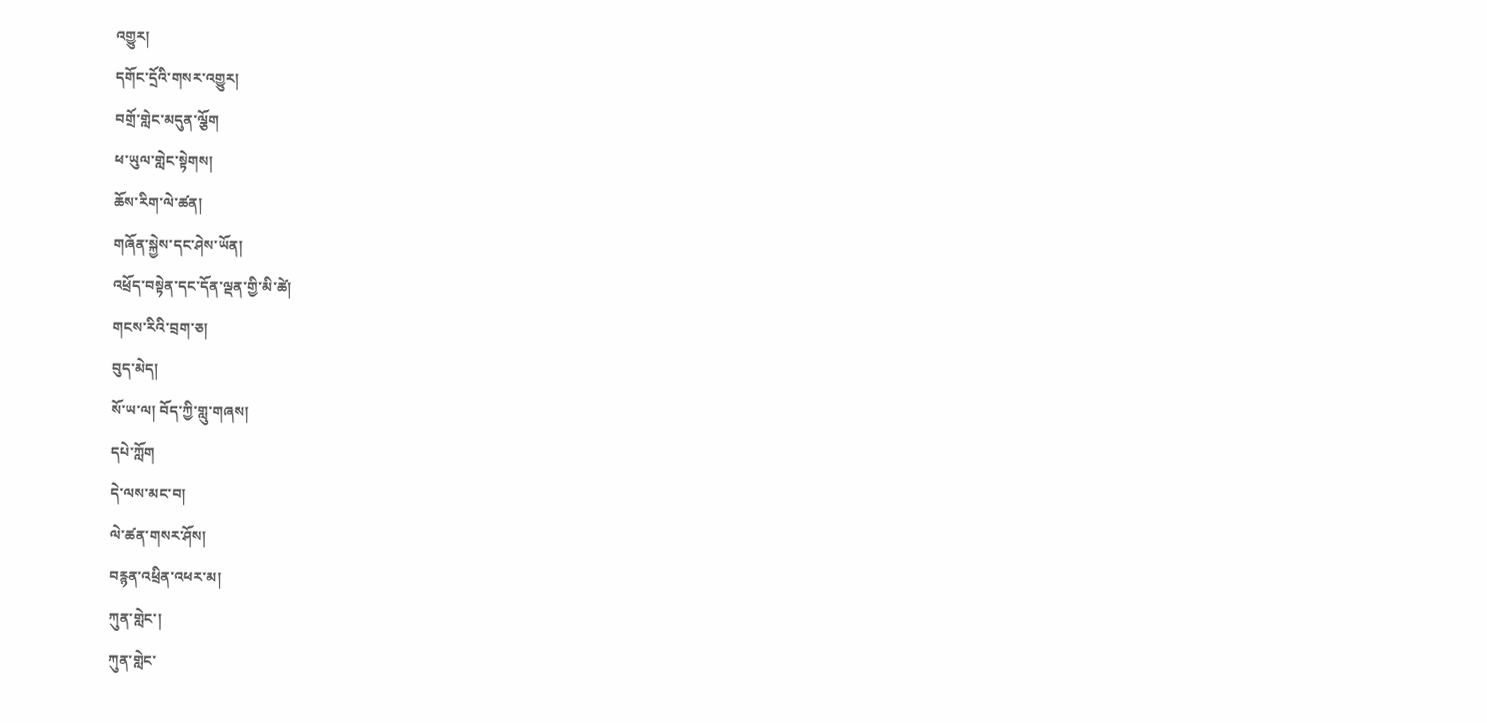འགྱུར།
དགོང་དྲོའི་གསར་འགྱུར།
བགྲོ་གླེང་མདུན་ལྕོག
ཕ་ཡུལ་གླེང་སྟེགས།
ཆོས་རིག་ལེ་ཚན།
གཞོན་སྐྱེས་དང་ཤེས་ཡོན།
འཕྲོད་བསྟེན་དང་དོན་ལྡན་གྱི་མི་ཚེ།
གངས་རིའི་བྲག་ཅ།
བུད་མེད།
སོ་ཡ་ལ། བོད་ཀྱི་གླུ་གཞས།
དཔེ་ཀློག
དེ་ལས་མང་བ།
ལེ་ཚན་གསར་ཤོས།
བརྙན་འཕྲིན་འཕར་མ།
ཀུན་གླེང་།
ཀུན་གླེང་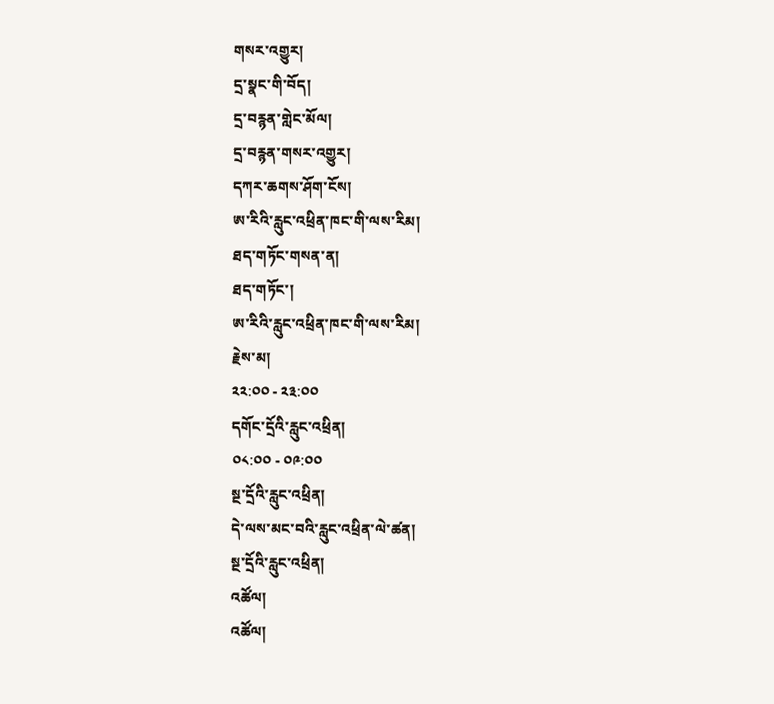གསར་འགྱུར།
དྲ་སྣང་གི་བོད།
དྲ་བརྙན་གླེང་མོལ།
དྲ་བརྙན་གསར་འགྱུར།
དཀར་ཆགས་ཤོག་ངོས།
ཨ་རིའི་རླུང་འཕྲིན་ཁང་གི་ལས་རིམ།
ཐད་གཏོང་གསན་ན།
ཐད་གཏོང་།
ཨ་རིའི་རླུང་འཕྲིན་ཁང་གི་ལས་རིམ།
རྗེས་མ།
༢༢:༠༠ - ༢༣:༠༠
དགོང་དྲོའི་རླུང་འཕྲིན།
༠༨:༠༠ - ༠༩:༠༠
སྔ་དྲོའི་རླུང་འཕྲིན།
དེ་ལས་མང་བའི་རླུང་འཕྲིན་ལེ་ཚན།
སྔ་དྲོའི་རླུང་འཕྲིན།
འཚོལ།
འཚོལ།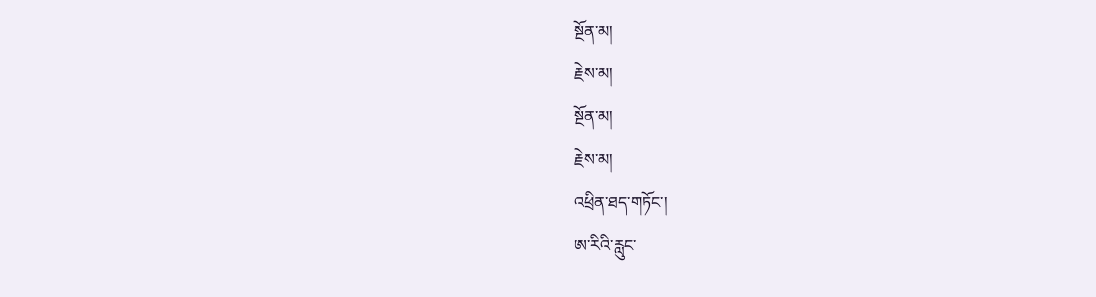སྔོན་མ།
རྗེས་མ།
སྔོན་མ།
རྗེས་མ།
འཕྲིན་ཐད་གཏོང་།
ཨ་རིའི་རླུང་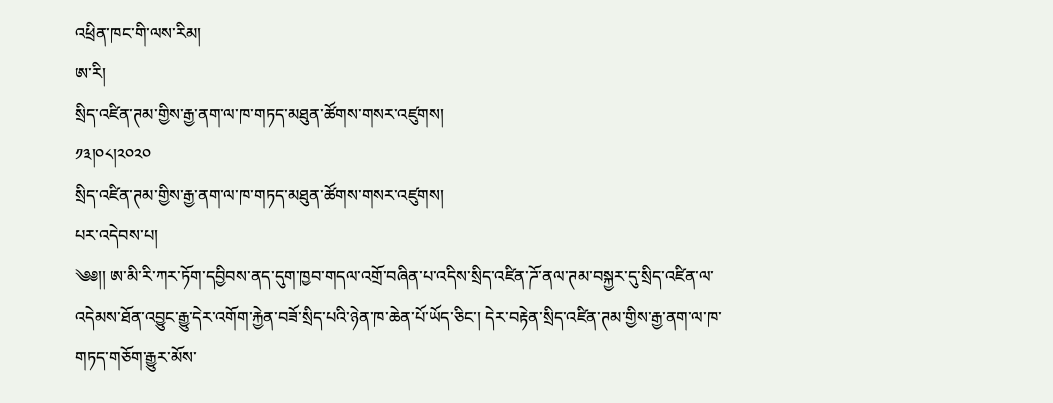འཕྲིན་ཁང་གི་ལས་རིམ།
ཨ་རི།
སྲིད་འཛིན་ཊམ་གྱིས་རྒྱ་ནག་ལ་ཁ་གཏད་མཐུན་ཚོགས་གསར་འཛུགས།
༡༣།༠༨།༢༠༢༠
སྲིད་འཛིན་ཊམ་གྱིས་རྒྱ་ནག་ལ་ཁ་གཏད་མཐུན་ཚོགས་གསར་འཛུགས།
པར་འདེབས་པ།
༄༅།། ཨ་མི་རི་ཀར་ཏོག་དབྱིབས་ནད་དུག་ཁྱབ་གདལ་འགྲོ་བཞིན་པ་འདིས་སྲིད་འཛིན་ཌོ་ནལ་ཊམ་བསྐྱར་དུ་སྲིད་འཛིན་ལ་འདེམས་ཐོན་འབྱུང་རྒྱུ་དེར་འགོག་རྐྱེན་བཟོ་སྲིད་པའི་ཉེན་ཁ་ཆེན་པོ་ཡོད་ཅིང་། དེར་བརྟེན་སྲིད་འཛིན་ཊམ་གྱིས་རྒྱ་ནག་ལ་ཁ་གཏད་གཅོག་རྒྱུར་མོས་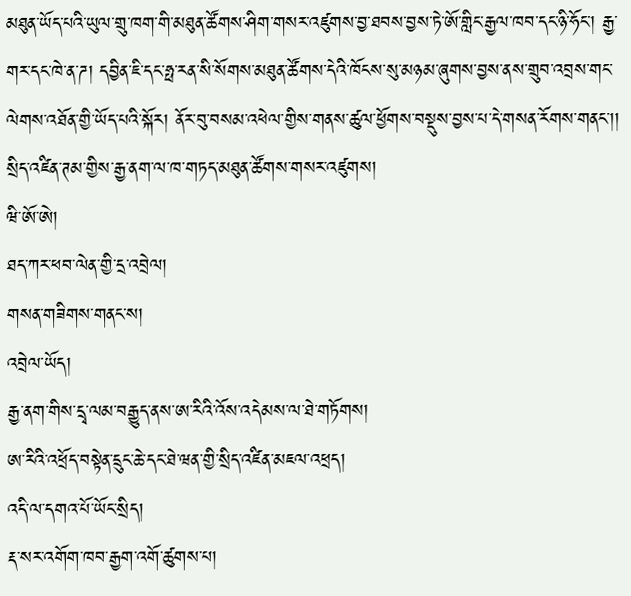མཐུན་ཡོད་པའི་ཡུལ་གྲུ་ཁག་གི་མཐུན་ཚོགས་ཤིག་གསར་འཛུགས་བྱ་ཐབས་བྱས་ཏེ་ཨོ་གླིང་རྒྱལ་ཁབ་དང་ཉི་ཧོང་། རྒྱ་གར་དང་ཁེ་ན་ཌ། དབྱིན་ཇི་དང་ཧྥ་རན་སི་སོགས་མཐུན་ཚོགས་དེའི་ཁོངས་སུ་མཉམ་ཞུགས་བྱས་ནས་གྲུབ་འབྲས་གང་ལེགས་འཐོན་གྱི་ཡོད་པའི་སྐོར། ནོར་བུ་བསམ་འཕེལ་གྱིས་གནས་ཚུལ་ཕྱོགས་བསྡུས་བྱས་པ་དེ་གསན་རོགས་གནང་།།
སྲིད་འཛིན་ཊམ་གྱིས་རྒྱ་ནག་ལ་ཁ་གཏད་མཐུན་ཚོགས་གསར་འཛུགས།
ཝི་ཨོ་ཨེ།
ཐད་ཀར་ཕབ་ལེན་གྱི་དྲ་འབྲེལ།
གསན་གཟིགས་གནང་ས།
འབྲེལ་ཡོད།
རྒྱ་ནག་གིས་དྲྭ་ལམ་བརྒྱུད་ནས་ཨ་རིའི་འོས་འདེམས་ལ་ཐེ་གཏོགས།
ཨ་རིའི་འཕྲོད་བསྟེན་དྲུང་ཆེ་དང་ཐེ་ཝན་གྱི་སྲིད་འཛིན་མཇལ་འཕྲད།
འདི་ལ་དགའ་པོ་ཡོང་སྲིད།
རྡ་སར་འགོག་ཁབ་རྒྱག་འགོ་ཚུགས་པ།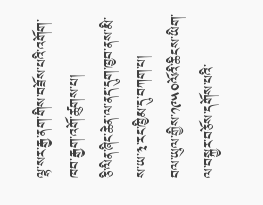ལྷ་སར་རྒྱ་ནག་གིས་བཟོས་པའི་འགོག་ཁབ་རྒྱག་འགོ་ཚུགས་པ།
ཅི་ལིན་ཞིང་ཆེན་ལ་ནད་དུག་ཁྱབ་ནས་མི་ས་ཡ་༣་རང་ཁྱིམ་དུ་བཀག་པ།
བལ་ཡུལ་གྱིས་༡༩༥༠ལོའི་ཆིངས་ཡིག་ལ་བསྐྱར་བཅོས་དགོས་པའི་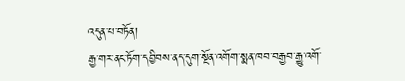འདུན་པ་བཏོན།
རྒྱ་གར་ནང་ཏོག་དབྱིབས་ནད་དུག་སྔོན་འགོག་སྨན་ཁབ་བརྒྱབ་རྒྱུ་འགོ་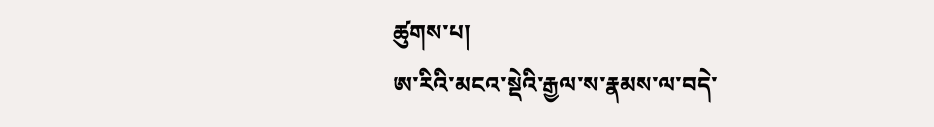ཚུགས་པ།
ཨ་རིའི་མངའ་སྡེའི་རྒྱལ་ས་རྣམས་ལ་བདེ་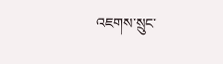འཇགས་སྲུང་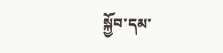སྐྱོབ་དམ་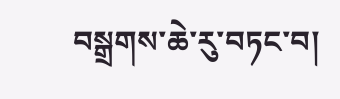བསྒྲགས་ཆེ་རུ་བཏང་བ།